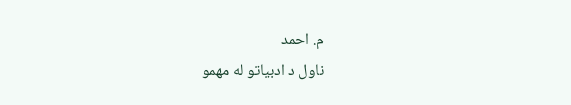م. احمد
ناول د ادبیاتو له مهمو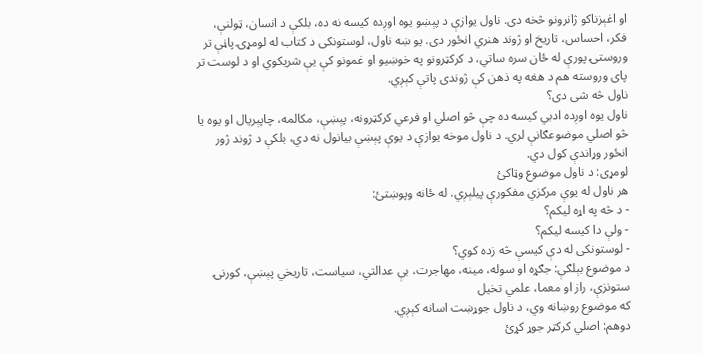او اغېزناکو ژانرونو څخه دی. ناول یوازې د پېښو یوه اوږده کیسه نه ده، بلکې د انسان، ټولنې، فکر، احساس، تاریخ او ژوند هنري انځور دی. یو ښه ناول، لوستونکی د کتاب له لومړۍ پاڼې تر وروستۍ پورې له ځان سره ساتي، د کرکټرونو په خوښیو او غمونو کې یې شریکوي او د لوست تر پای وروسته هم د هغه په ذهن کې ژوندی پاتې کېږي.
ناول څه شی دی؟
ناول یوه اوږده ادبي کیسه ده چې څو اصلي او فرعي کرکټرونه، پېښې، مکالمه، چاپېریال او یوه یا څو اصلي موضوعګانې لري. د ناول موخه یوازې د یوې پېښې بیانول نه دي، بلکې د ژوند ژور انځور وړاندې کول دي.
لومړی: د ناول موضوع وټاکئ
هر ناول له یوې مرکزي مفکورې پیلېږي. له ځانه وپوښتئ:
- د څه په اړه لیکم؟
- ولې دا کیسه لیکم؟
- لوستونکی له دې کیسې څه زده کوي؟
د موضوع بېلګې: جګړه او سوله، مینه، مهاجرت، بې عدالتي، سیاست، تاریخي پېښې، کورنۍ ستونزې، راز او معما، علمي تخیل
که موضوع روښانه وي، د ناول جوړښت اسانه کېږي.
دوهم: اصلي کرکټر جوړ کړئ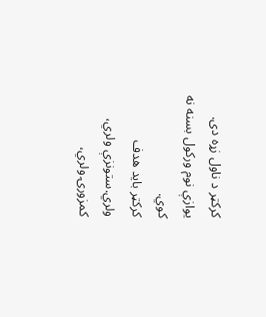کرکټر د ناول زړه دی.
یوازې نوم ورکول بسنه نه کوي.
کرکټر باید هدف ولري.ستونزې ولري، کمزورۍ ولري،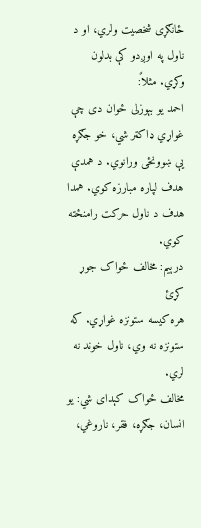ځانګړی شخصیت ولري، او د ناول په اوږدو کې بدلون وکړي. مثلاً:
احمد یو بېوزلی ځوان دی چې غواړي ډاکټر شي، خو جګړه یې ښوونځی ورانوي. د همدې هدف لپاره مبارزه کوي. همدا هدف د ناول حرکت رامنځته کوي.
درېیم: مخالف ځواک جوړ کړئ
هره کیسه ستونزه غواړي. که ستونزه نه وي، ناول خوند نه لري.
مخالف ځواک کېدای شي: یو انسان، جګړه، فقر، ناروغي،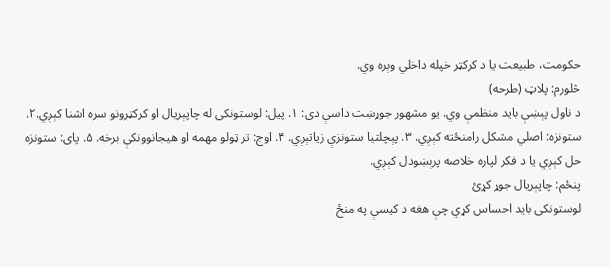حکومت، طبیعت یا د کرکټر خپله داخلي وېره وي.
څلورم: پلاټ (طرحه)
د ناول پېښې باید منظمې وي. یو مشهور جوړښت داسې دی: ۱. پیل: لوستونکی له چاپېریال او کرکټرونو سره اشنا کېږي.۲. ستونزه: اصلي مشکل رامنځته کېږي. ۳. پېچلتیا ستونزې زیاتېږي. ۴. اوج: تر ټولو مهمه او هیجانوونکې برخه. ۵. پای: ستونزه حل کېږي یا د فکر لپاره خلاصه پرېښودل کېږي.
پنځم: چاپېریال جوړ کړئ
لوستونکی باید احساس کړي چې هغه د کیسې په منځ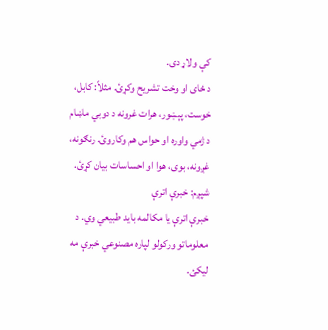کې ولاړ دی.
د ځای او وخت تشریح وکړئ. مثلاً: کابل، خوست، پېښور، هرات غرونه د دوبي ماښام د ژمي واوره او حواس هم وکاروئ. رنګونه، غږونه، بوی، هوا او احساسات بیان کړئ.
شپږم: خبرې اترې
خبرې اترې یا مکالمه باید طبیعي وي. د معلوماتو ورکولو لپاره مصنوعي خبرې مه لیکئ.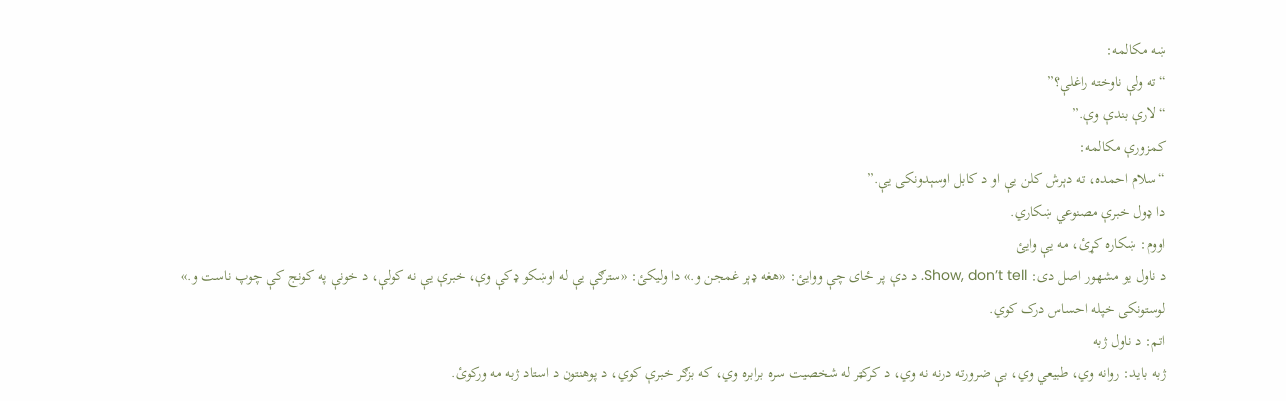ښه مکالمه:
“ته ولې ناوخته راغلې؟”
“لارې بندې وې.”
کمزورې مکالمه:
“سلام احمده، ته دېرش کلن یې او د کابل اوسېدونکی یې.”
دا ډول خبرې مصنوعي ښکاري.
اووم: ښکاره کړئ، مه یې وایئ
د ناول یو مشهور اصل دی: Show, don’t tell. د دې پر ځای چې ووایئ: «هغه ډېر غمجن و.» دا ولیکئ: «سترګې یې له اوښکو ډکې وې، خبرې یې نه کولې، د خونې په کونج کې چوپ ناست و.»
لوستونکی خپله احساس درک کوي.
اتم: د ناول ژبه
ژبه باید: روانه وي، طبیعي وي، بې ضرورته درنه نه وي، د کرکټر له شخصیت سره برابره وي، که بزګر خبرې کوي، د پوهنتون د استاد ژبه مه ورکوئ.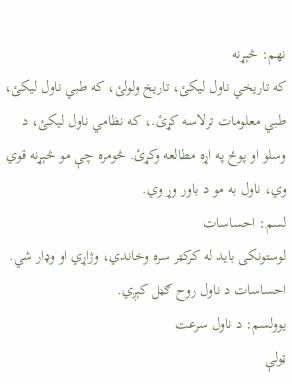نهم: څېړنه
که تاریخي ناول لیکئ، تاریخ ولولئ، که طبي ناول لیکئ، طبي معلومات ترلاسه کړئ.، که نظامي ناول لیکئ، د وسلو او پوځ په اړه مطالعه وکړئ. څومره چې مو څېړنه قوي وي، ناول به مو د باور وړ وي.
لسم: احساسات
لوستونکی باید له کرکټر سره وخاندي، وژاړي او وډار شي. احساسات د ناول روح ګڼل کېږي.
یوولسم: د ناول سرعت
ټولې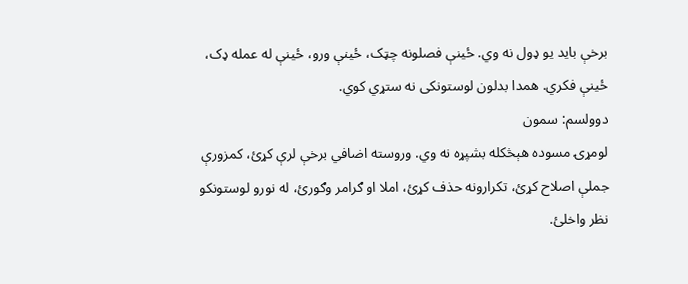برخې باید یو ډول نه وي. ځینې فصلونه چټک، ځینې ورو، ځینې له عمله ډک، ځینې فکري. همدا بدلون لوستونکی نه ستړي کوي.
دوولسم: سمون
لومړۍ مسوده هېڅکله بشپړه نه وي. وروسته اضافي برخې لرې کړئ، کمزورې جملې اصلاح کړئ، تکرارونه حذف کړئ، املا او ګرامر وګورئ، له نورو لوستونکو نظر واخلئ.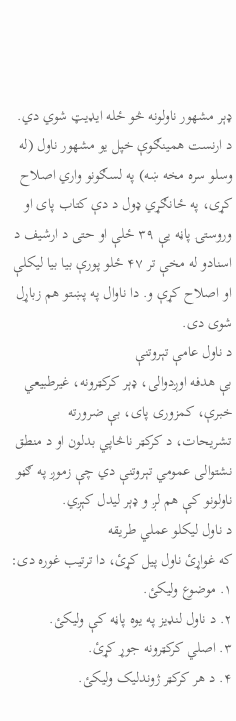ډېر مشهور ناولونه څو ځله ایډیټ شوي دي. د ارنست همینګوې خپل یو مشهور ناول (له وسلو سره مخه ښه) په لسګونو واري اصلاح کړی، په ځانګړي ډول د دې کتاب پای او وروستۍ پاڼه یې ۳۹ ځلې او حتی د ارشیف د اسنادو له مخې تر ۴۷ ځلو پورې بیا بیا لیکلې او اصلاح کړې و. دا ناوال په پښتو هم زباړل شوی دی.
د ناول عامې تېروتنې
بې هدفه اوږدوالی، ډېر کرکټرونه، غیرطبیعي خبرې، کمزوری پای، بې ضرورته تشریحات، د کرکټر ناڅاپي بدلون او د منطق نشتوالی عمومي تېروتنې دي چې زموږ په ګڼو ناولونو کې هم لږ و ډېر لیدل کېږي.
د ناول لیکلو عملي طریقه
که غواړئ ناول پیل کړئ، دا ترتیب غوره دی:
۱. موضوع ولیکئ.
۲. د ناول لنډیز په یوه پاڼه کې ولیکئ.
۳. اصلي کرکټرونه جوړ کړئ.
۴. د هر کرکټر ژوندلیک ولیکئ.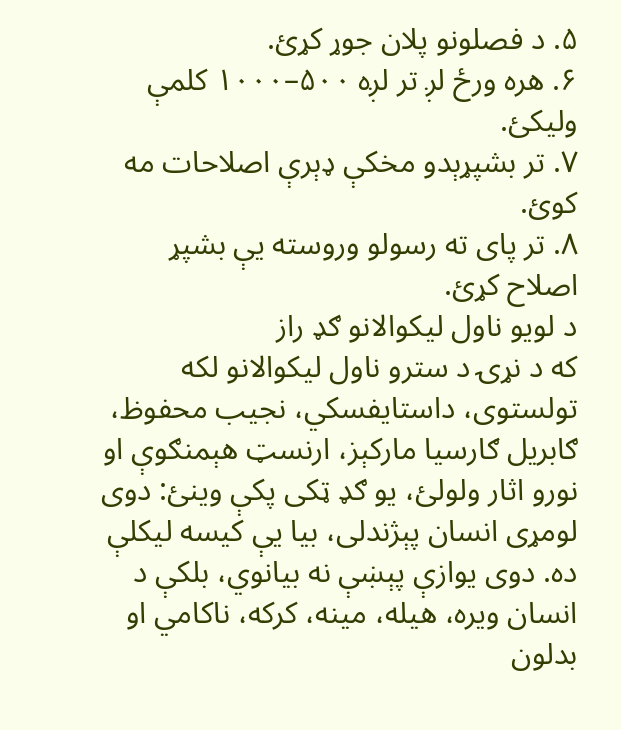۵. د فصلونو پلان جوړ کړئ.
۶. هره ورځ لږ تر لږه ۵۰۰–۱۰۰۰ کلمې ولیکئ.
۷. تر بشپړېدو مخکې ډېرې اصلاحات مه کوئ.
۸. تر پای ته رسولو وروسته یې بشپړ اصلاح کړئ.
د لویو ناول لیکوالانو ګډ راز
که د نړۍ د سترو ناول لیکوالانو لکه تولستوی، داستایفسکي، نجيب محفوظ، ګابریل ګارسیا مارکېز، ارنسټ هېمنګوې او نورو اثار ولولئ، یو ګډ ټکی پکې وینئ: دوی لومړی انسان پېژندلی، بیا یې کیسه لیکلې ده. دوی یوازې پېښې نه بیانوي، بلکې د انسان ویره، هیله، مینه، کرکه، ناکامي او بدلون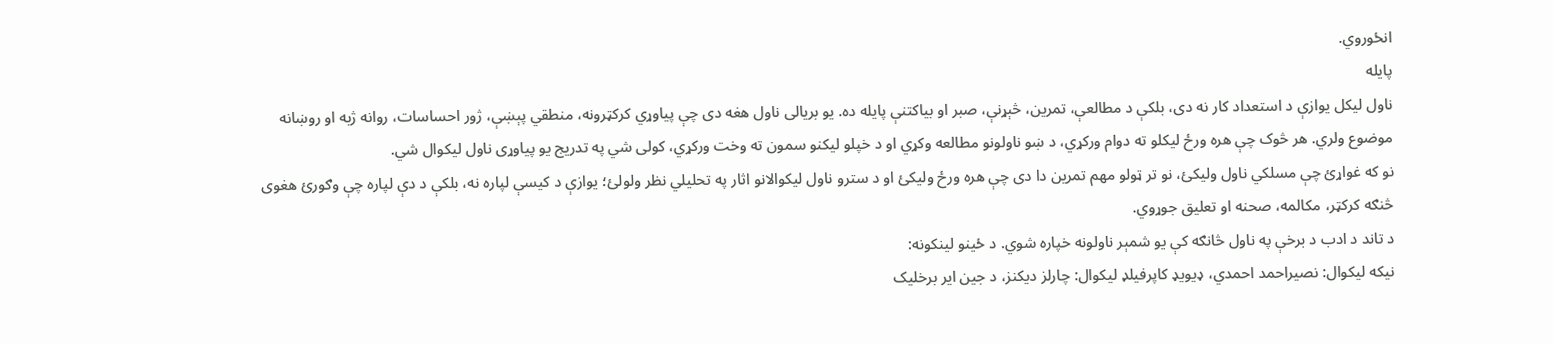انځوروي.
پایله
ناول لیکل یوازې د استعداد کار نه دی، بلکې د مطالعې، تمرین، څېړنې، صبر او بیاکتنې پایله ده. یو بریالی ناول هغه دی چې پیاوړي کرکټرونه، منطقي پېښې، ژور احساسات، روانه ژبه او روښانه موضوع ولري. هر څوک چې هره ورځ لیکلو ته دوام ورکړي، د ښو ناولونو مطالعه وکړي او د خپلو لیکنو سمون ته وخت ورکړي، کولی شي په تدریج یو پیاوړی ناول لیکوال شي.
نو که غواړئ چې مسلکي ناول ولیکئ، نو تر ټولو مهم تمرین دا دی چې هره ورځ ولیکئ او د سترو ناول لیکوالانو اثار په تحلیلي نظر ولولئ؛ یوازې د کیسې لپاره نه، بلکې د دې لپاره چې وګورئ هغوی څنګه کرکټر، مکالمه، صحنه او تعلیق جوړوي.
د تاند د ادب د برخې په ناول څانګه کې یو شمېر ناولونه خپاره شوي. د ځینو لینکونه:
نیکه لیکوال: نصیراحمد احمدي، ډیویډ کاپرفیلډ لیکوال: چارلز دیکنز، د جین ایر برخلیک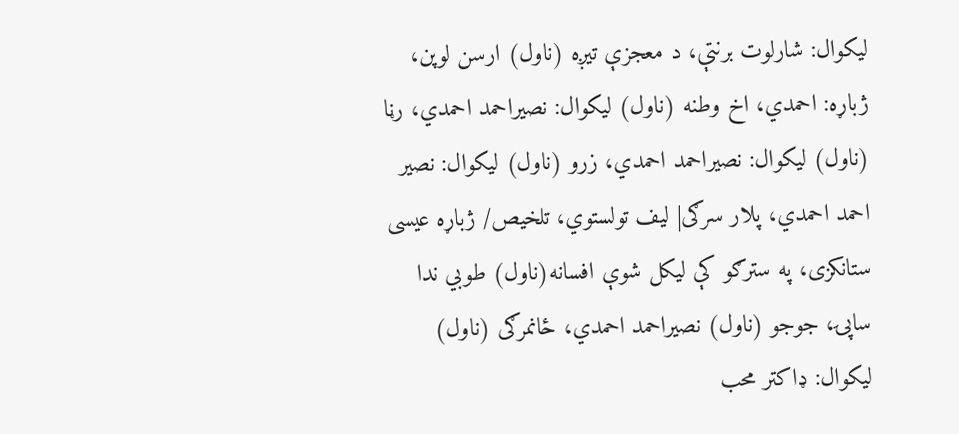لیکوال: شارلوت برنتې، د معجزې تیږه (ناول) ارسن لوپن، ژباړه: احمدي، اخ وطنه (ناول) لیکوال: نصیراحمد احمدي، رڼا (ناول) لیکوال: نصیراحمد احمدي، زرو (ناول) لیکوال: نصیر احمد احمدي، پلار سرګی| لیف تولستوي، تلخیص/ ژباړه عیسی ستانکزی، په سترګو کې ليکل شوې افسانه(ناول) طوبي ندا ساپۍ، جوجو (ناول) نصیراحمد احمدي، ځانمرګی (ناول) لیکوال: ډاکتر محب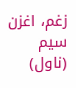زغم، اغزن سیم (ناول)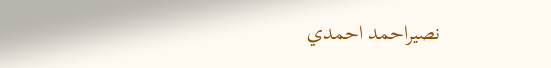نصیراحمد احمدي